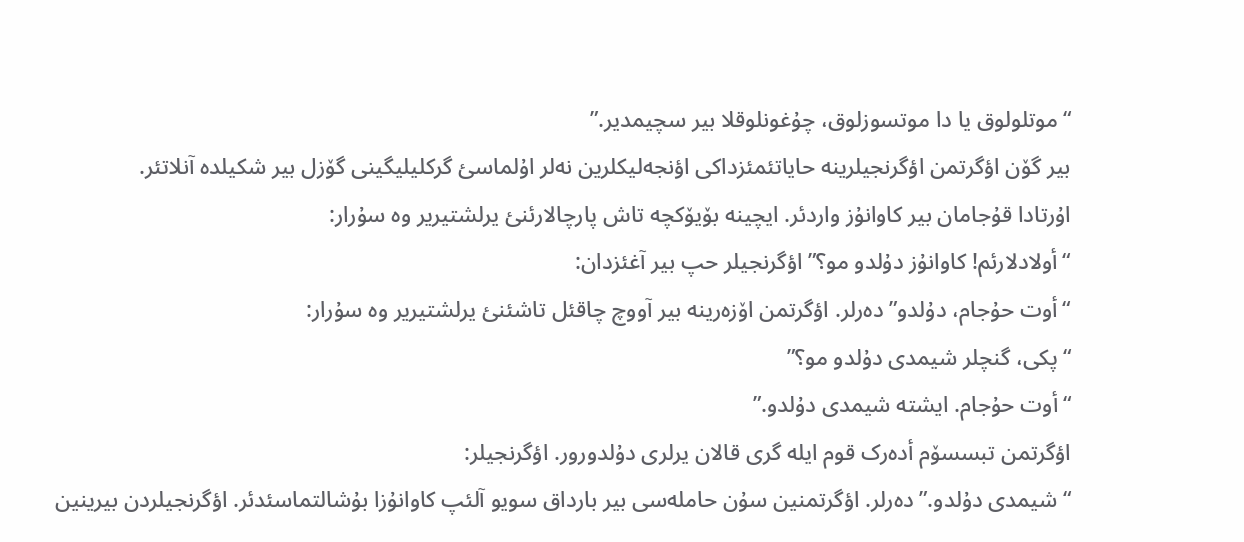“موتلولوق یا دا موتسوزلوق، چۇغونلوقلا بیر سچیمدیر.”
بیر گۆن اؤگرتمن اؤگرنجیلرینە حایاتئمئزداکی اؤنجەلیکلرین نەلر اۇلماسئ گرکلیلیگینی گۆزل بیر شکیلدە آنلاتئر.
اۇرتادا قۇجامان بیر کاوانۇز واردئر. ایچینە بۆیۆکچە تاش پارچالارئنئ یرلشتیریر وە سۇرار:
“أولادلارئم! کاوانۇز دۇلدو مو؟” اؤگرنجیلر حپ بیر آغئزدان:
“أوت حۇجام، دۇلدو” دەرلر. اؤگرتمن اۆزەرینە بیر آووچ چاقئل تاشئنئ یرلشتیریر وە سۇرار:
“پکی، گنچلر شیمدی دۇلدو مو؟”
“أوت حۇجام. ایشتە شیمدی دۇلدو.”
اؤگرتمن تبسسۆم أدەرک قوم ایلە گری قالان یرلری دۇلدورور. اؤگرنجیلر:
“شیمدی دۇلدو.” دەرلر. اؤگرتمنین سۇن حاملەسی بیر بارداق سویو آلئپ کاوانۇزا بۇشالتماسئدئر. اؤگرنجیلردن بیرینین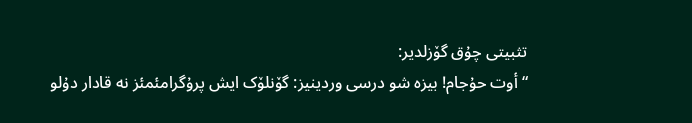تثبیتی چۇق گۆزلدیر:
“أوت حۇجام! بیزە شو درسی وردینیز: گۆنلۆک ایش پرۇگرامئمئز نە قادار دۇلو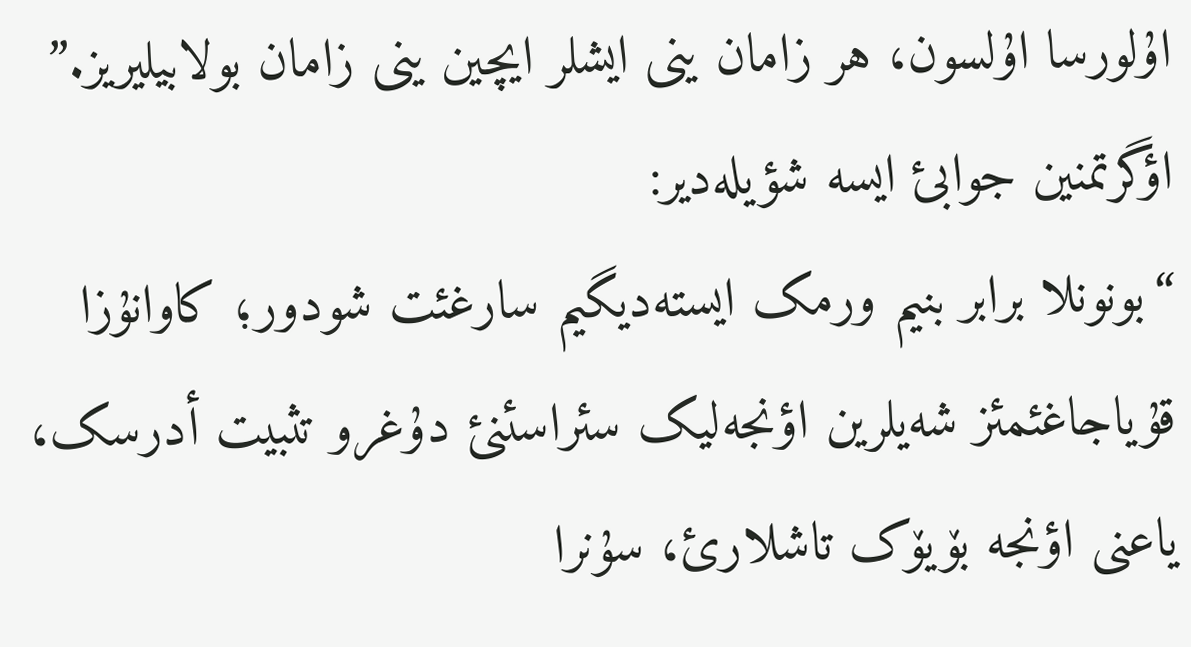اۇلورسا اۇلسون، هر زامان ینی ایشلر ایچین ینی زامان بولابیلیریز.”
اؤگرتمنین جوابئ ایسە شؤیلەدیر:
“بونونلا برابر بنیم ورمک ایستەدیگیم سارغئت شودور؛ کاوانۇزا قۇیاجاغئمئز شەیلرین اؤنجەلیک سئراسئنئ دۇغرو تثبیت أدرسک، یاعنی اؤنجە بۆیۆک تاشلارئ، سۇنرا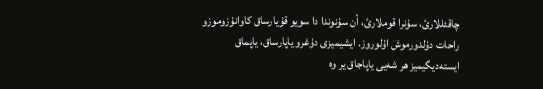چاقئللارئ، سۇنرا قوملارئ، أن سۇنوندا دا سویو قۇیارساق کاوانۇزوموزو راحات دۇلدورموش اۇلوروز. ایشیمیزی دۇغرو یاپارساق، یاپماق ایستەدیگیمیز هر شەیی یاپاجاق یر وە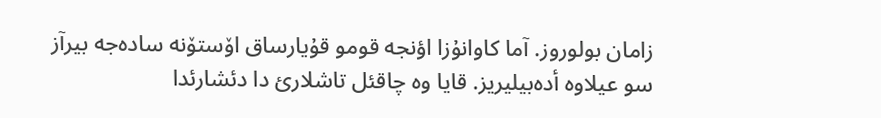زامان بولوروز. آما کاوانۇزا اؤنجە قومو قۇیارساق اۆستۆنە سادەجە بیرآز سو عیلاوە أدەبیلیریز. قایا وە چاقئل تاشلارئ دا دئشارئدا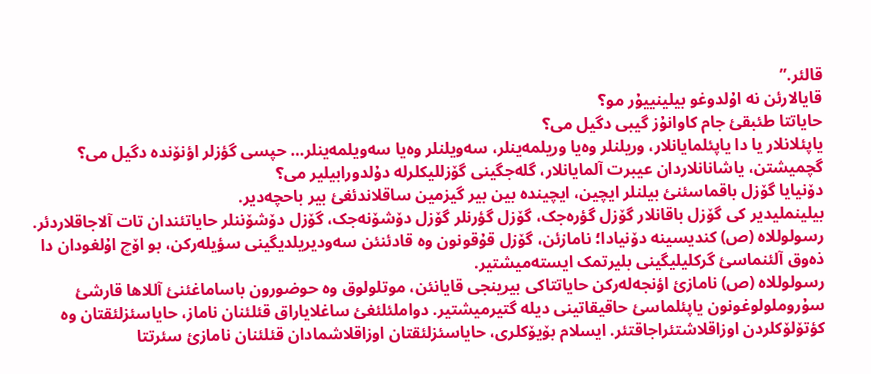قالئر.”
قایالارئن نە اۇلدوغو بیلینییۇر مو؟
حایاتتا طئبقئ جام کاوانۇز گیبی دگیل می؟
یاپئلانلار یا دا یاپئلمایانلار، وریلنلر وەیا وریلمەینلر، سەویلنلر وەیا سەویلمەینلر… حپسی گؤزلر اؤنۆندە دگیل می؟
گچمیشتن، یاشانانلاردان عیبرت آلمایانلار، گلەجگینی گۆزللیکلرلە دۇلدورابیلیر می؟
دۆنیایا گۆزل باقماسئنئ بیلنلر ایچین، ایچیندە بین بیر گیزمین ساقلاندئغئ بیر باحچەدیر.
بیلینملیدیر کی گۆزل باقانلار گۆزل گؤرەجک، گۆزل گؤرنلر گۆزل دۆشۆنەجک، گۆزل دۆشۆننلر حایاتئندان تات آلاجاقلاردئر.
رسولوللاە (ص) کندیسینە دۆنیادا؛ نامازئن، گۆزل قۇقونون وە قادئنئن سەودیریلدیگینی سؤیلەرکن، بو اۆچ اۇلغودان دا ذەوق آلئنماسئ گرکلیلیگینی بلیرتمک ایستەمیشتیر.
رسولوللاە (ص) نامازئ اؤنجەلەرکن حایاتتاکی بیرینجی قایانئن، موتلولوق وە حوضورون باساماغئنئ آللاها قارشئ سۇروملولوغونون یاپئلماسئ حاقیقاتینی دیلە گتیرمیشتیر. دواملئلئغئ ساغلایاراق قئلئنان ناماز، حایاسئزلئقتان وە کؤتۆلۆکلردن اوزاقلاشتئراجاقتئر. ایسلام بۆیۆکلری، حایاسئزلئقتان اوزاقلاشمادان قئلئنان نامازئ سئرتتا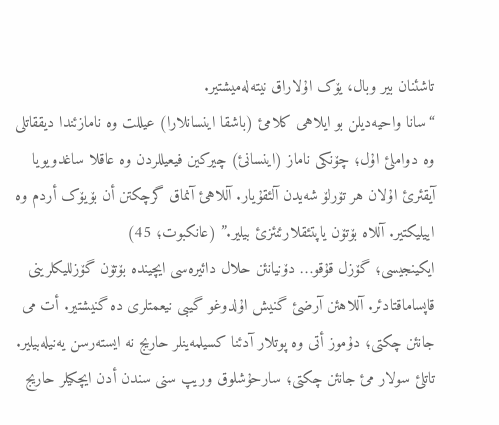تاشئنان بیر وبال، یۆک اۇلاراق نیتەلەمیشتیر.
“سانا واحیەدیلن بو ایلاهی کلامئ (باشقا اینسانلارا) عیللت وە نامازئندا دیققاتلی وە دواملئ اۇل؛ چۆنکی ناماز (اینسانئ) چیرکین فیعیللردن وە عاقلا ساغدویویا آیقئرئ اۇلان هر تۆرلۆ شەیدن آلئقۇیار. آللاهئ آنماق گرچکتن أن بۆیۆک أردم وە اییلیکتیر. آللاە بۆتۆن یاپتئقلارئنئزئ بیلیر.” (عانکبوت؛ 45)
ایکینجیسی؛ گۆزل قۇقو… دۆنیانئن حلال دائیرەسی ایچیندە بۆتۆن گۆزللیکلرینی قاپساماقتادئر. آللاهئن آرضئ گنیش اۇلدوغو گیبی نیعمتلری دە گنیشتیر. أت می جانئن چکتی؛ دۇموز أتی وە پوتلار آدئنا کسیلمەینلر حاریج نە ایستەرسن یەنیلەبیلیر. تاتلئ سولار مئ جانئن چکتی؛ سارحۇشلوق وریپ سنی سندن أدن ایچکیلر حاریج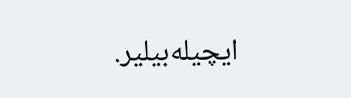ایچیلەبیلیر.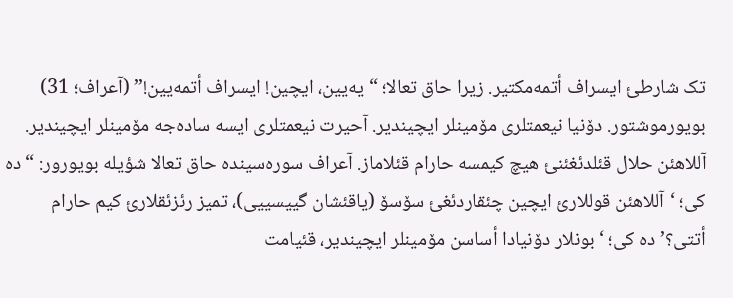تک شارطئ ایسراف أتمەمکتیر. زیرا حاق تعالا؛ “یەیین، ایچین! ایسراف أتمەیین!” (آعراف؛ 31) بویورموشتور. دۆنیا نیعمتلری مۆمینلر ایچیندیر. آحیرت نیعمتلری ایسە سادەجە مۆمینلر ایچیندیر. آللاهئن حلال قئلدئغئنئ هیچ کیمسە حارام قئلاماز. آعراف سورەسیندە حاق تعالا شؤیلە بویورور: “دە کی؛ ‘آللاهئن قوللارئ ایچین چئقاردئغئ سۆسۆ (یاقئشان گییسییی)، تمیز رئزئقلارئ کیم حارام أتتی؟’ دە کی؛ ‘بونلار دۆنیادا أساسن مۆمینلر ایچیندیر، قئیامت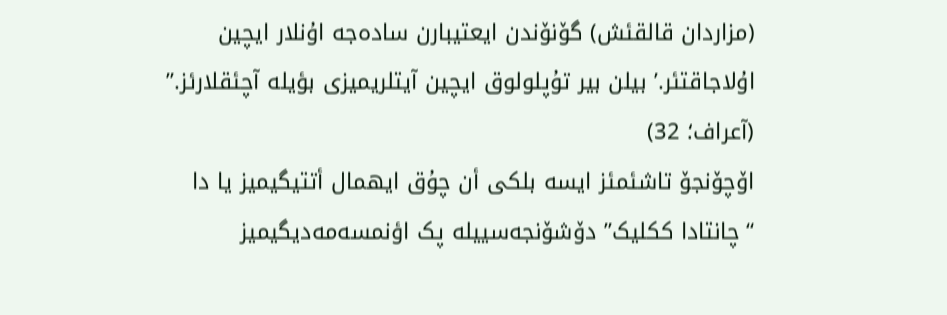(مزاردان قالقئش) گۆنۆندن ایعتیبارن سادەجە اۇنلار ایچین اۇلاجاقتئر.’ بیلن بیر تۇپلولوق ایچین آیتلریمیزی بؤیلە آچئقلارئز.” (آعراف؛ 32)
اۆچۆنجۆ تاشئمئز ایسە بلکی أن چۇق ایهمال أتتیگیمیز یا دا “چانتادا ککلیک” دۆشۆنجەسییلە پک اؤنمسەمەدیگیمیز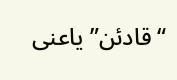“قادئن” یاعنی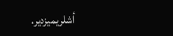أشلریمیزدیر.